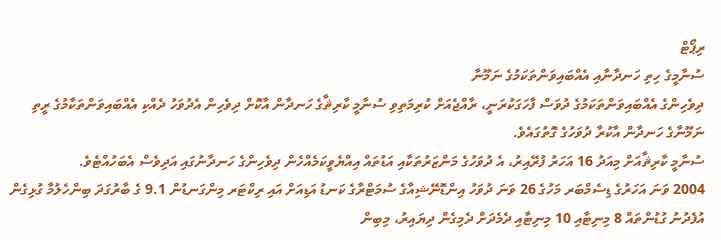ރިޕޯޓް
ސުނާމީގެ ހިތި ހަނދާނާއި އެއްބައިވަންތަކަމުގެ ނަމޫނާ
ދިވެހިންގެ އެއްބައިވަންތަކަމުގެ ދުވަސް ފާހަގަކުރަނީ، ރާއްޖެއަށް ކުރިމަތިވި ސުނާމީ ކާރިޘާގެ ހަނދާން އާކޮށް ދިވެހިން އެދުވަހު ދެއްކި އެއްބައިވަންތަކާމުގެ ރީތި ނަމޫނާގެ ހަނދާން އާކުރާ ދުވަހުގެ ގޮތުގައެވެ.
ސުނާމީ ކާރިޘާއަށް މިއަދު 16 އަހަރު ފުރޭއިރު، އެ ދުވަހުގެ މަންޒަރުތަކާއި އަޑުތައް އިއްޔެވީކަމެއްހެން ދިވެހިންގެ ހަނދާނުގައި އަދިވެސް އެބަހުއްޓެވެ.
2004 ވަނަ އަހަރުގެ ޑިސެމްބަރ މަހުގެ 26 ވަނަ ދުވަހު އިންޑޮނޭޝިއާގެ ސުމަޓްރާގެ ކަނޑު އަޑިއަށް އައި ރިކްޓަރ މިންގަނޑުން 9.1 ގެ ބާރުގަދަ ބިންހެލުމާ ގުޅިގެން އުފެދުނު ގުޑުންތައް 8 މިނިޓާއި 10 މިނިޓާއި ދެމެދަށް ދެމިގެން ދިޔައިރު، މިބިން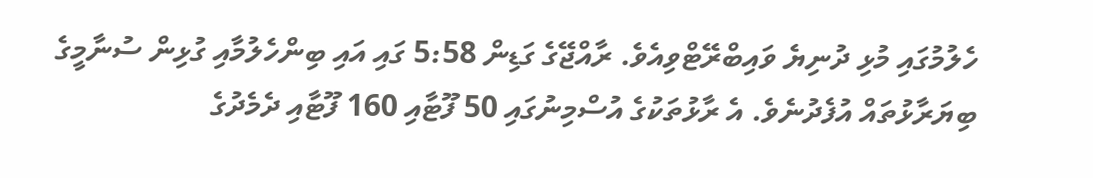ހެލުމުގައި މުޅި ދުނިޔެ ވައިބްރޭޓްވިއެވެ. ރާއްޖޭގެ ގަޑިން 5:58 ގައި އައި ބިންހެލުމާއި ގުޅިން ސުނާމީގެ ބިޔަރާޅުތައް އުފެދުނެވެ. އެ ރާޅުތަކުގެ އުސްމިނުގައި 50 ފޫޓާއި 160 ފޫޓާއި ދެމެދުގެ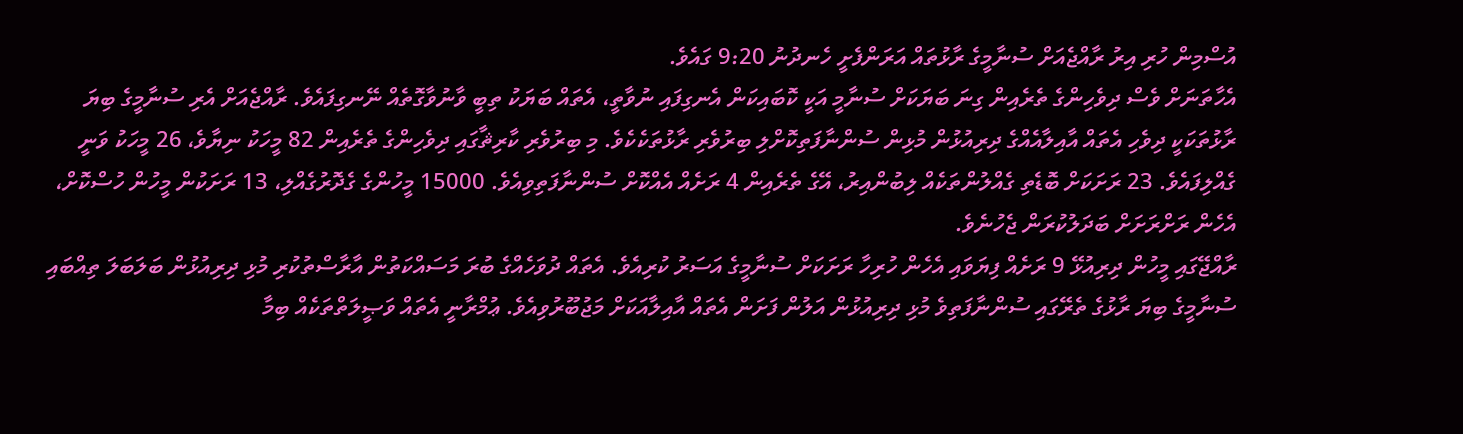އުސްމިން ހުރި އިރު ރާއްޖެއަށް ސުނާމީގެ ރާޅުތައް އަރަންފެށީ ހެނދުނު 9:20 ގައެވެ.
އެހާތަނަށް ވެސް ދިވެހިންގެ ތެރެއިން ގިނަ ބަޔަކަށް ސުނާމީ އަކީ ކޮބައިކަން އެނގިފައި ނުވާތީ، އެތައް ބަޔަކު ތިބީ ވާނުވާގޮތެއް ނޭނގިފައެވެ. ރާއްޖެއަށް އެރި ސުނާމީގެ ބިޔަ ރާޅުތަކަކީ ދިވެހި އެތައް އާއިލާއެއްގެ ދިރިއުޅުން މުޅިން ސުންނާފަތިކޮށްލި ބިރުވެރި ރާޅުތަކެކެވެ. މި ބިރުވެރި ކާރިޘާގައި ދިވެހިންގެ ތެރެއިން 82 މީހަކު ނިޔާވެ، 26 މީހަކު ވަނީ ގެއްލިފައެވެ. 23 ރަށަކަށް ބޮޑެތި ގެއްލުންތަކެއް ލިބުންއިރު، އޭގެ ތެރެއިން 4 ރަށެއް އެއްކޮށް ސުންނާފަތިވިއެވެ. 15000 މީހުންގެ ގެދޮރުގެއްލި، 13 ރަށަކުން މީހުން ހުސްކޮށް، އެހެން ރަށްރަށަށް ބަދަލުކުރަން ޖެހުނެވެ.
ރާއްޖޭގައި މީހުން ދިރިއުޅޭ 9 ރަށެއް ފިޔަވައި އެހެން ހުރިހާ ރަށަކަށް ސުނާމީގެ އަސަރު ކުރިއެވެ. އެތައް ދުވަހެއްގެ ބުރަ މަސައްކަތުން އާރާސްތުކުރި މުޅި ދިރިއުޅުން ބަލަބަލަ ތިއްބައި ސުނާމީގެ ބިޔަ ރާޅުގެ ތެރޭގައި ސުންނާފަތިވެ މުޅި ދިރިއުޅުން އަލުން ފަށަން އެތައް އާއިލާއަކަށް މަޖުބޫރުވިއެވެ. ޢުމްރާނީ އެތައް ވަޞީލަތްތަކެއް ބިމާ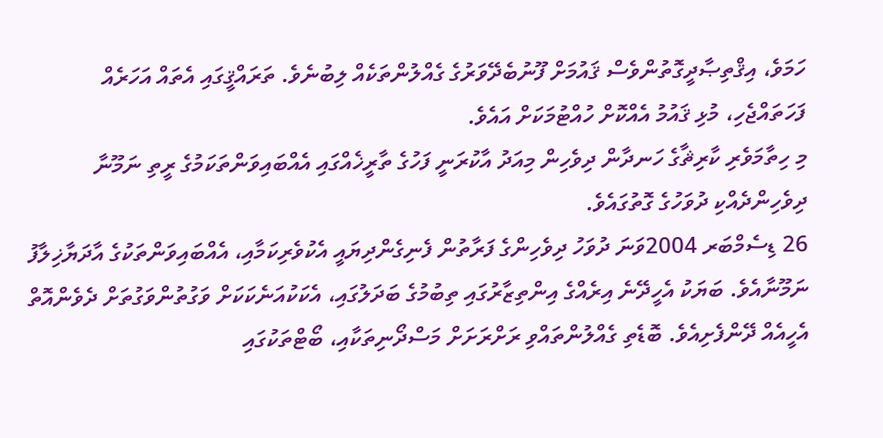ހަމަވެ، އިޤްތިޞާދީގޮތުންވެސް ޤައުމަށް ފޫނުބެދޭވަރުގެ ގެއްލުންތަކެއް ލިބުނެވެ. ތަރައްޤީގައި އެތައް އަހަރެއް ފަހަތައްޖެހި، މުޅި ޤައުމު އެއްކޮށް ހުއްޓުމަކަށް އައެވެ.
މި ހިތާމަވެރި ކާރިޘާގެ ހަނދާން ދިވެހިން މިއަދު އާކުރަނީ ފަހުގެ ތާރީޚެއްގައި އެއްބައިވަންތަކަމުގެ ރީތި ނަމޫނާ ދިވެހިންދެއްކި ދުވަހުގެ ގޮތުގައެވެ.
26 ޑިސެމްބަރ 2004ވަނަ ދުވަހު ދިވެހިންގެ ފަރާތުން ފެނިގެންދިޔައީ އެކުވެރިކަމާއި، އެއްބައިވަންތަކުގެ އާދަޔާޚިލާފު ނަމޫނާއެވެ. ބަޔަކު އެހީދޭނެ އިރެއްގެ އިންތިޒާރުގައި ތިބުމުގެ ބަދަލުގައި، އެކަކުއަނެކަކަށް ވަގުތުންވަގުތަށް ދެވެންއޮތް އެހީއެއް ދޭންފެށިއެވެ. ބޮޑެތި ގެއްލުންތައްވި ރަށްރަށަށް މަސްދޯނިތަކާއި، ބޯޓްތަކުގައި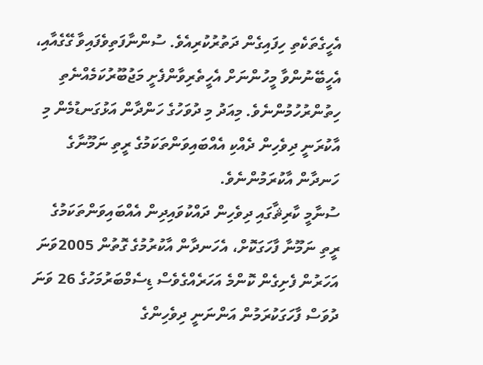އެހީގެތަކެތި ހިފައިގެން ދަތުރުކުރިއެވެ. ސުންނާފަތިވެފައިވާ ގޭގެއާއި، އެހީބޭނުންވާ މީހުންނަށް އެހީތެރިވާންފެށީ މަޖުބޫރުކަމެއްނެތި ހިތުންރުހުމުންނެވެ. މިއަދު މި ދުވަހުގެ ހަންދާން އަޅުގަނޑުމެން މި އާކުރަނީ ދިވެހިން ދެއްކި އެއްބައިވަންތަކަމުގެ ރީތި ނަމޫނާގެ ހަނދާން އާކުރަމުންނެވެ.
ސުނާމީ ކާރިޘާގައި ދިވެހިން ދައްކުވައިދިން އެއްބައިވަންތަކަމުގެ ރީތި ނަމޫނާ ފާހަގަކޮށް، އެހަނދާން އާކުރުމުގެ ގޮތުން 2005ވަނަ އަހަރުން ފެށިގެން ކޮންމެ އަހަރެއްގެވެސް ޑިސެމްބަރުމަހުގެ 26 ވަނަ ދުވަސް ފާހަގަކުރަމުން އަންނަނީ ދިވެހިންގެ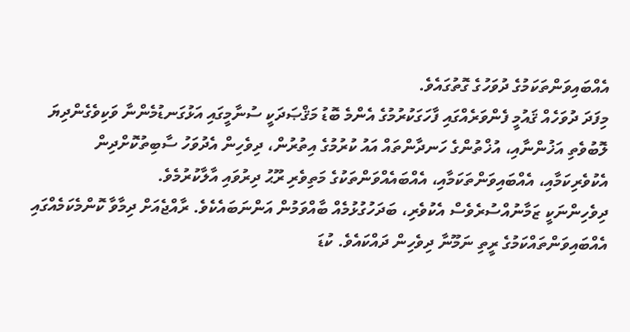އެއްބައިވަންތަކަމުގެ ދުވަހުގެ ގޮތުގައެވެ.
މިފަދަ ދުވަހެއް ޤައުމީ ފެންވަރެއްގައި ފާހަގަކުރުމުގެ އެންމެ ބޮޑު މަޤްޞަދަކީ ސުނާމީގައި އަޅުގަނޑުމެންނާ ވަކިވެގެންދިޔަ ލޮބުވެތި އަޚުންނާއި، އުޚްތުންގެ ހަނދާންތައް އައު ކުރުމުގެ އިތުރުން، ދިވެހިން އެދުވަހު ސާބިތުކޮށްދިން އެކުވެރިކަމާއި، އެއްބައިވަންތަކަމާއި، އެއްބައެއްވަންތަކުގެ މަތިވެރި ރޫޙު ދިރުވައި އާލާކުރުމެވެ.
ދިވެހިންނަކީ ޒަމާނުއްސުރެވެސް އެކުވެރި، ބަދަހުގުޅުމެއް ބާއްވަމުން އަންނަބައެކެވެ. ރާއްޖެއަށް ދިމާވާ ކޮންމެކަމެއްގައި އެއްބައިވަންތައްކަމުގެ ރީތި ނަމޫނާ ދިވެހިން ދައްކައެވެ. ކުޑަ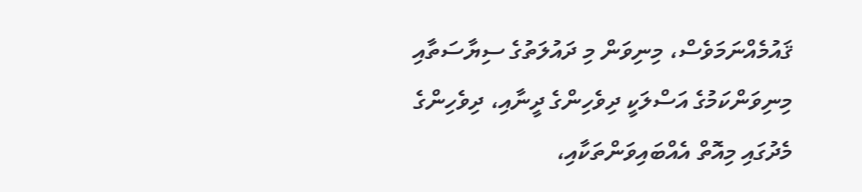ޤައުމެއްނަމަވެސް، މިނިވަން މި ދައުލަތުގެ ސިޔާސަތާއި މިނިވަންކަމުގެ އަސްލަކީ ދިވެހިންގެ ދީނާއި، ދިވެހިންގެ މެދުގައި މިއޮތް އެއްބައިވަންތަކާއި،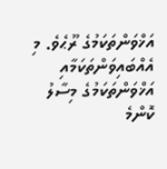އަޚްވަންތަކަމުގެ ރޫޙެވެ. މި އެއްބައިވަންތަކަމާއި އަޚްވަންތަކަމުގެ މިސާލު ކޮންމެ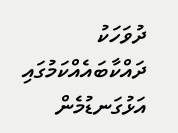ދުވަހަކު ދައްކާބައެއްކަމުގައި އަޅުގަނޑުމެން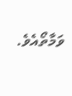ވަމާތޯއެވެ.